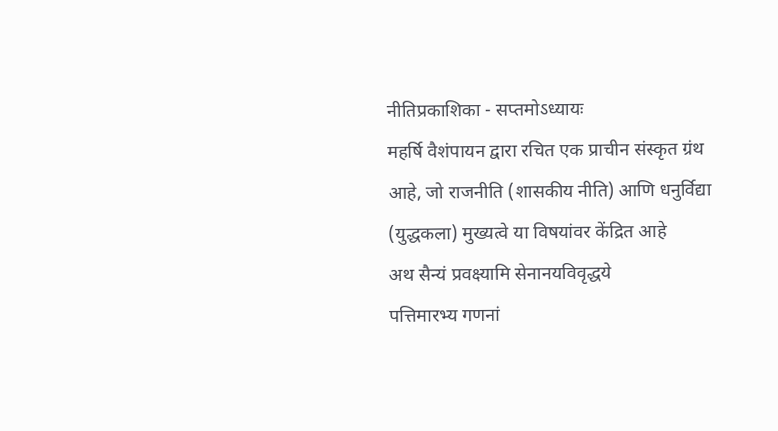नीतिप्रकाशिका - सप्तमोऽध्यायः
महर्षि वैशंपायन द्वारा रचित एक प्राचीन संस्कृत ग्रंथ आहे, जो राजनीति (शासकीय नीति) आणि धनुर्विद्या (युद्धकला) मुख्यत्वे या विषयांवर केंद्रित आहे
अथ सैन्यं प्रवक्ष्यामि सेनानयविवृद्धये
पत्तिमारभ्य गणनां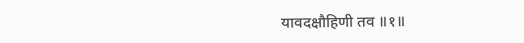यावदक्षौहिणी तव ॥१॥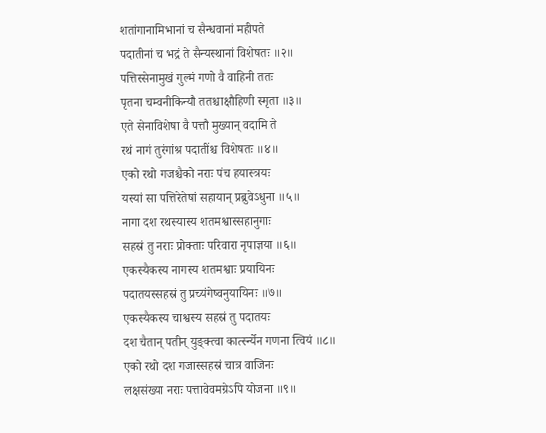शतांगानामिभानां च सैन्धवानां महीपते
पदातीनां च भद्रं ते सैन्यस्थानां विशेषतः ॥२॥
पत्तिस्सेनामुखं गुल्मं गणो वै वाहिनी ततः
पृतना चम्वनीकिन्यौ ततश्चाक्षौहिणी स्मृता ॥३॥
एते सेनाविशेषा वै पत्तौ मुख्यान् वदामि ते
रथं नागं तुरंगांश्र पदातींश्च विशेषतः ॥४॥
एको रथो गजश्चैको नराः पंच हयास्त्रयः
यस्यां सा पत्तिरेतेषां सहायान् प्रब्रुवेऽधुना ॥५॥
नागा दश रथस्यास्य शतमश्वास्सहानुगाः
सहस्रं तु नराः प्रोक्ताः परिवारा नृपाज्ञया ॥६॥
एकस्यैकस्य नागस्य शतमश्वाः प्रयायिनः
पदातयस्सहस्रं तु प्रच्यंगेष्वनुयायिनः ॥७॥
एकस्यैकस्य चाश्वस्य सहस्रं तु पदातयः
दश चैतान् पतीन् युङ्क्त्वा कार्त्स्न्येन गणना त्वियं ॥८॥
एको रथो दश गजास्सहस्रं चात्र वाजिनः
लक्षसंख्या नराः पत्तावेवमग्रेऽपि योजना ॥९॥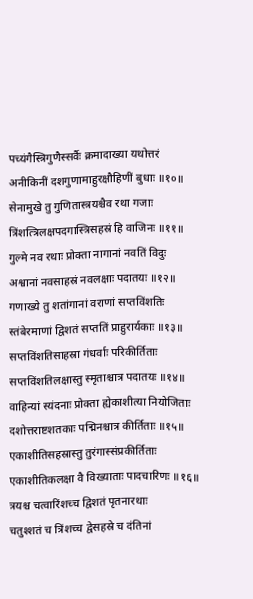पच्यंगैस्त्रिगुणैस्सर्वैः क्रमादाख्या यथोत्तरं
अनीकिनीं दशगुणामाहुरक्षौहिणीं बुधाः ॥१०॥
सेनामुखे तु गुणितास्त्रयश्चैव रथा गजाः
त्रिंशत्त्रिलक्षपदगास्त्रिसहस्रं हि वाजिनः ॥११॥
गुल्मे नव रथाः प्रोक्ता नागानां नवतिं विदुः
अश्वानां नवसाहस्रं नवलक्षाः पदातयः ॥१२॥
गणाख्ये तु शतांगानां वराणां सप्तविंशतिः
स्तंबेरमाणां द्विशतं सप्ततिं प्राहुरार्यकाः ॥१३॥
सप्तविंशतिसाहस्रा गंधर्वाः परिकीर्तिताः
सप्तविंशतिलक्षास्तु स्मृताश्चात्र पदातयः ॥१४॥
वाहिन्यां स्यंदनाः प्रोक्ता ह्येकाशीत्या नियोजिताः
दशोत्तराष्टशतकाः पद्मिनश्चात्र कीर्तिताः ॥१५॥
एकाशीतिसहस्रास्तु तुरंगास्संप्रकीर्तिताः
एकाशीतिकलक्षा वै विख्याताः पादचारिणः ॥१६॥
त्रयश्च चत्वारिंशच्च द्विशतं पृतनारथाः
चतुश्शतं च त्रिंशच्च द्वेसहस्रे च दंतिनां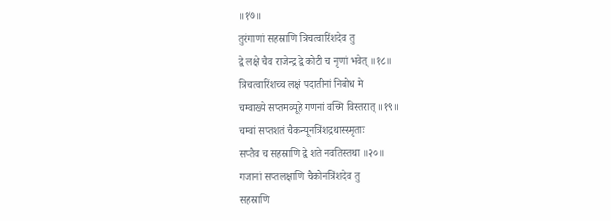॥१७॥
तुरंगाणां सहस्राणि त्रिचत्वारिंशदेव तु
द्वे लक्षे चैव राजेन्द्र द्वे कोटी च नृणां भवेत् ॥१८॥
त्रिचत्वारिंशच्च लक्षं पदातीनां निबोध मे
चम्वाख्ये सप्तमव्यूहे गणनां वच्मि विस्तरात् ॥१९॥
चम्वां सप्तशतं चैकन्यूनत्रिंशद्रथास्स्मृताः
सप्तैव च सहस्राणि द्वे शते नवतिस्तथा ॥२०॥
गजानां सप्तलक्षाणि चैकोनत्रिंशदेव तु
सहस्राणि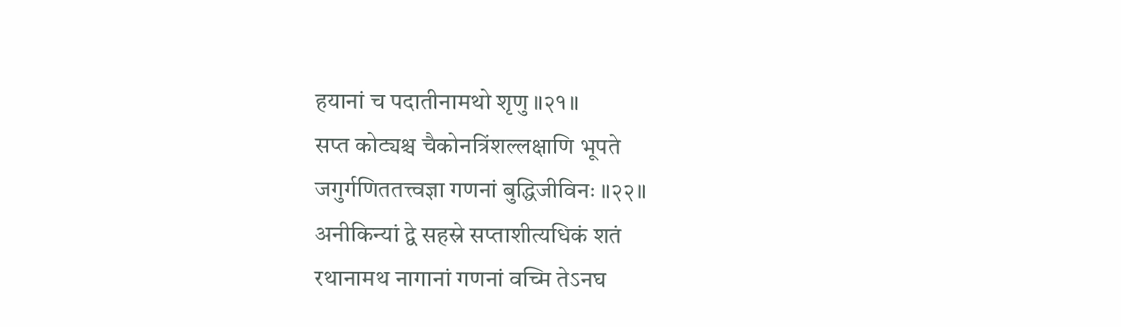हयानां च पदातीनामथो शृणु ॥२१॥
सप्त कोट्यश्च चैकोनत्रिंशल्लक्षाणि भूपते
जगुर्गणिततत्त्वज्ञा गणनां बुद्धिजीविनः ॥२२॥
अनीकिन्यां द्वे सहस्रे सप्ताशीत्यधिकं शतं
रथानामथ नागानां गणनां वच्मि तेऽनघ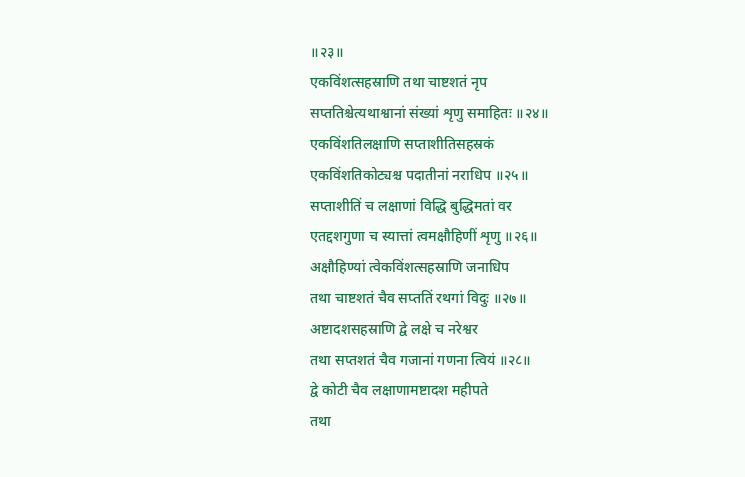॥२३॥
एकविंशत्सहस्राणि तथा चाष्टशतं नृप
सप्ततिश्चेत्यथाश्वानां संख्यां शृणु समाहितः ॥२४॥
एकविंशतिलक्षाणि सप्ताशीतिसहस्रकं
एकविंशतिकोट्यश्च पदातीनां नराधिप ॥२५॥
सप्ताशीतिं च लक्षाणां विद्धि बुद्धिमतां वर
एतद्दशगुणा च स्यात्तां त्वमक्षौहिणीं शृणु ॥२६॥
अक्षौहिण्यां त्वेकविंशत्सहस्राणि जनाधिप
तथा चाष्टशतं चैव सप्ततिं रथगां विदुः ॥२७॥
अष्टादशसहस्राणि द्वे लक्षे च नरेश्वर
तथा सप्तशतं चैव गजानां गणना त्वियं ॥२८॥
द्वे कोटी चैव लक्षाणामष्टादश महीपते
तथा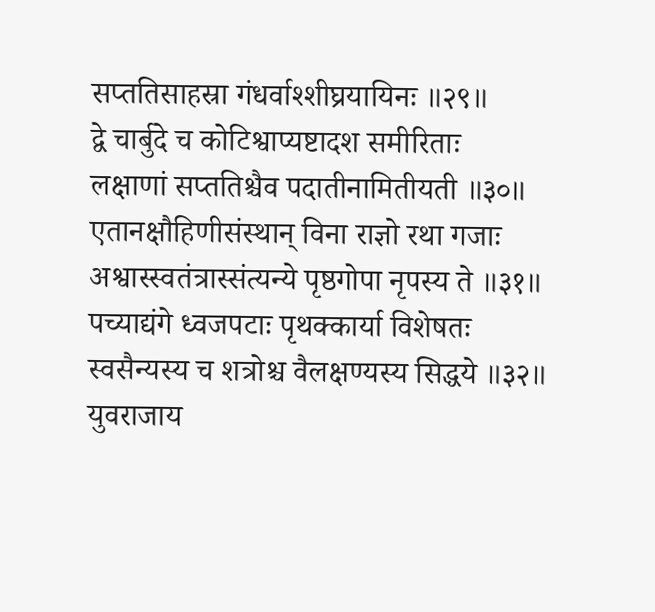सप्ततिसाहस्रा गंधर्वाश्शीघ्रयायिनः ॥२९॥
द्वे चार्बुदे च कोटिश्वाप्यष्टादश समीरिताः
लक्षाणां सप्ततिश्चैव पदातीनामितीयती ॥३०॥
एतानक्षौहिणीसंस्थान् विना राज्ञो रथा गजाः
अश्वास्स्वतंत्रास्संत्यन्ये पृष्ठगोपा नृपस्य ते ॥३१॥
पच्याद्यंगे ध्वजपटाः पृथक्कार्या विशेषतः
स्वसैन्यस्य च शत्रोश्च वैलक्षण्यस्य सिद्धये ॥३२॥
युवराजाय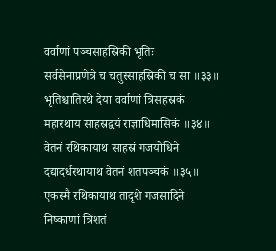वर्वाणां पञ्चसाहस्रिकी भृतिः
सर्वसेनाप्रणेत्रे च चतुस्साहस्रिकी च सा ॥३३॥
भृतिश्चातिरथे देया वर्वाणां त्रिसहस्रकं
महारथाय साहस्रद्वयं राज्ञाधिमासिकं ॥३४॥
वेतनं रथिकायाथ साहस्रं गजयोधिने
दद्यादर्धरथायाथ वेतनं शतपञ्चकं ॥३५॥
एकस्मै रथिकायाथ तादृशे गजसादिने
निष्काणां त्रिशतं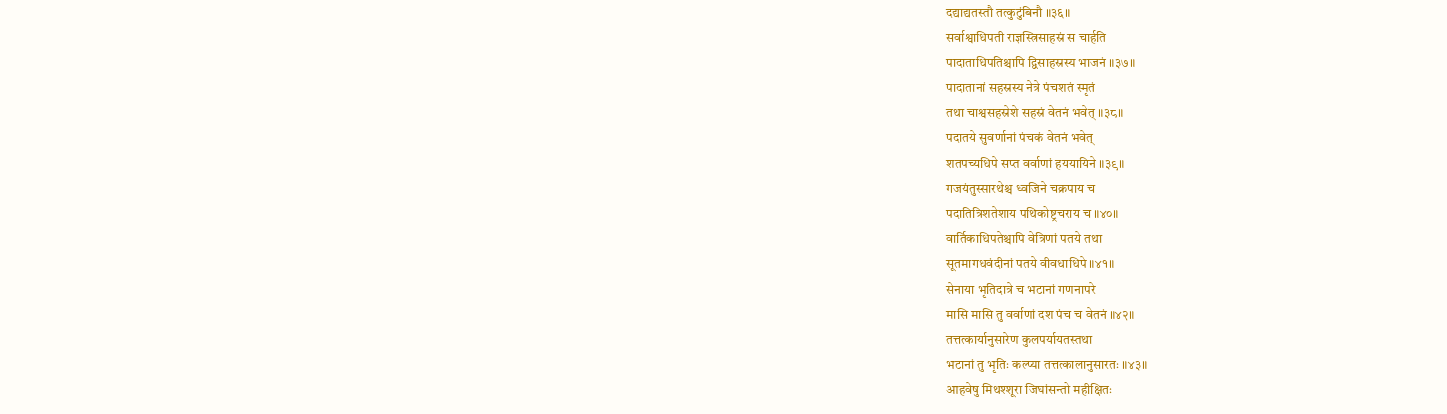दद्याद्यतस्तौ तत्कुटुंबिनौ ॥३६॥
सर्वाश्वाधिपती राज्ञस्त्रिसाहस्रं स चार्हति
पादाताधिपतिश्चापि द्विसाहस्रस्य भाजनं ॥३७॥
पादातानां सहस्रस्य नेत्रे पंचशतं स्मृतं
तथा चाश्वसहस्रेशे सहस्रं वेतनं भवेत् ॥३८॥
पदातये सुवर्णानां पंचकं वेतनं भवेत्
शतपच्यधिपे सप्त वर्वाणां हययायिने ॥३९॥
गजयंतुस्सारथेश्च ध्वजिने चक्रपाय च
पदातित्रिशतेशाय पथिकोष्ट्रचराय च ॥४०॥
वार्तिकाधिपतेश्चापि वेत्रिणां पतये तथा
सूतमागधवंदीनां पतये वीवधाधिपे ॥४१॥
सेनाया भृतिदात्रे च भटानां गणनापरे
मासि मासि तु वर्वाणां दश पंच च वेतनं ॥४२॥
तत्तत्कार्यानुसारेण कुलपर्यायतस्तथा
भटानां तु भृतिः कल्प्या तत्तत्कालानुसारतः ॥४३॥
आहवेषु मिथश्शूरा जिघांसन्तो महीक्षितः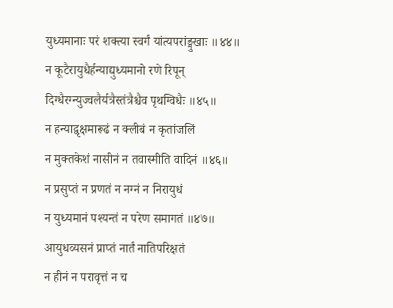युध्यमानाः परं शक्त्या स्वर्गं यांत्यपरांङ्मुखाः ॥४४॥
न कूटैरायुधैर्हन्याद्युध्यमानो रणे रिपून्
दिग्धैरग्न्युज्वलैर्यत्रैस्तंत्रैश्चैव पृथग्विधैः ॥४५॥
न हन्याद्वृक्षमारूढं न क्लीबं न कृतांजलिं
न मुक्तकेशं नासीनं न तवास्मीति वादिनं ॥४६॥
न प्रसुप्तं न प्रणतं न नग्नं न निरायुधं
न युध्यमानं पश्यन्तं न परेण समागतं ॥४७॥
आयुधव्यसनं प्राप्तं नार्तं नातिपरिक्षतं
न हीनं न परावृत्तं न च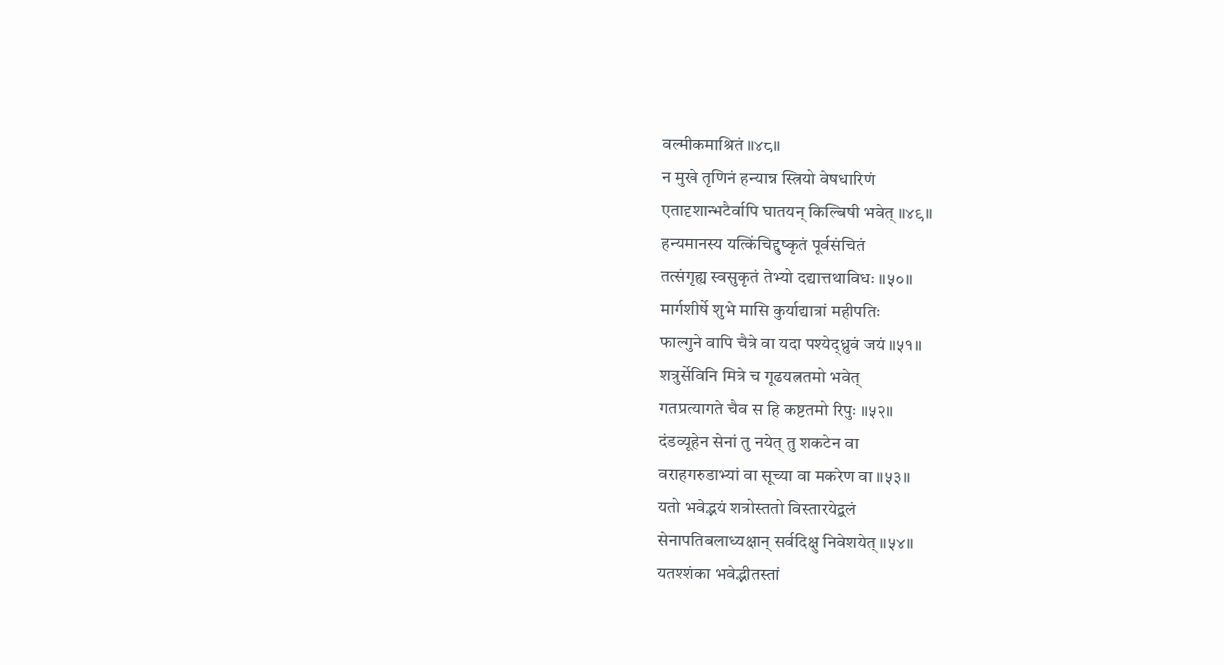वल्मीकमाश्रितं ॥४८॥
न मुखे तृणिनं हन्यान्न स्त्रियो वेषधारिणं
एतादृशान्भटैर्वापि घातयन् किल्बिषी भवेत् ॥४९॥
हन्यमानस्य यत्किंचिद्दुष्कृतं पूर्वसंचितं
तत्संगृह्य स्वसुकृतं तेभ्यो दद्यात्तथाविधः ॥५०॥
मार्गशीर्षे शुभे मासि कुर्याद्यात्रां महीपतिः
फाल्गुने वापि चैत्रे वा यदा पश्येद्ध्रुवं जयं ॥५१॥
शत्रुर्सेविनि मित्रे च गूढयत्नतमो भवेत्
गतप्रत्यागते चैव स हि कष्टतमो रिपुः ॥५२॥
दंडव्यूहेन सेनां तु नयेत् तु शकटेन वा
वराहगरुडाभ्यां वा सूच्या वा मकरेण वा ॥५३॥
यतो भवेद्भयं शत्रोस्ततो विस्तारयेद्बलं
सेनापतिबलाध्यक्षान् सर्वदिक्षु निवेशयेत् ॥५४॥
यतश्शंका भवेद्भीतस्तां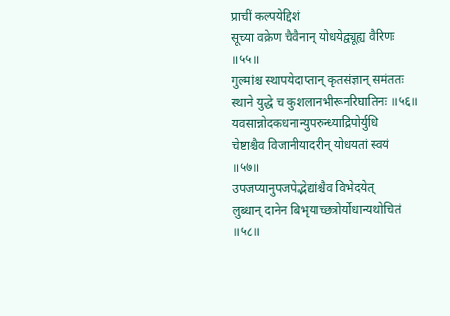प्राचीं कल्पयेद्दिशं
सूच्या वक्रेण चैवैनान् योधयेद्व्यूह्य वैरिणः ॥५५॥
गुल्मांश्च स्थापयेदाप्तान् कृतसंज्ञान् समंततः
स्थाने युद्धे च कुशलानभीरूनरिघातिनः ॥५६॥
यवसान्नोदकधनान्युपरुन्ध्याद्रिपोर्युधि
चेष्टाश्चैव विजानीयादरीन् योधयतां स्वयं ॥५७॥
उपजप्यानुपजपेद्भेद्यांश्चैव विभेदयेत्
लुब्धान् दानेन बिभृयाच्छत्रोर्योधान्यथोचितं ॥५८॥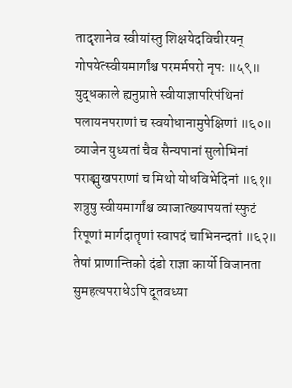तादृशानेव स्वीयांस्तु शिक्षयेदविचीरयन्
गोपयेत्स्वीयमार्गांश्च परमर्मपरो नृपः ॥५९॥
युद्धकाले ह्यनुप्राप्ते स्वीयाज्ञापरिपंथिनां
पलायनपराणां च स्वयोधानामुपेक्षिणां ॥६०॥
व्याजेन युध्यतां चैव सैन्यपानां सुलोभिनां
पराङ्मुखपराणां च मिथो योधविभेदिनां ॥६१॥
शत्रुषु स्वीयमार्गांश्च व्याजात्ख्यापयतां स्फुटं
रिपूणां मार्गदातॄणां स्वापदं चाभिनन्दतां ॥६२॥
तेषां प्राणान्तिको दंडो राज्ञा कार्यो विजानता
सुमहत्यपराधेऽपि दूतवध्या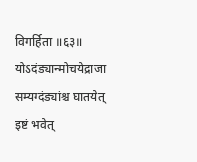विगर्हिता ॥६३॥
योऽदंड्यान्मोचयेद्राजा सम्यग्दंड्यांश्च घातयेत्
इष्टं भवेत्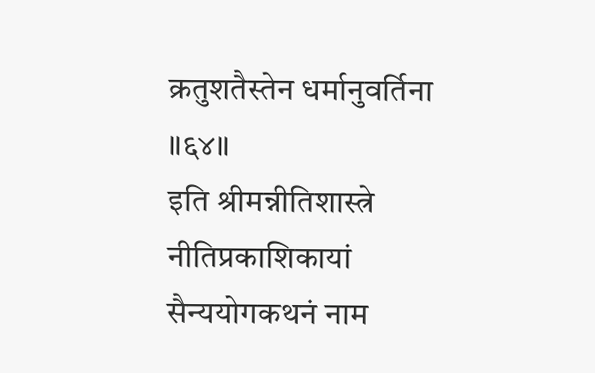क्रतुशतैस्तेन धर्मानुवर्तिना ॥६४॥
इति श्रीमन्नीतिशास्त्रे नीतिप्रकाशिकायां सैन्ययोगकथनं नाम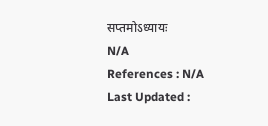सप्तमोऽध्यायः
N/A
References : N/A
Last Updated :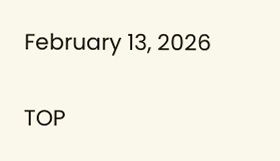February 13, 2026

TOP